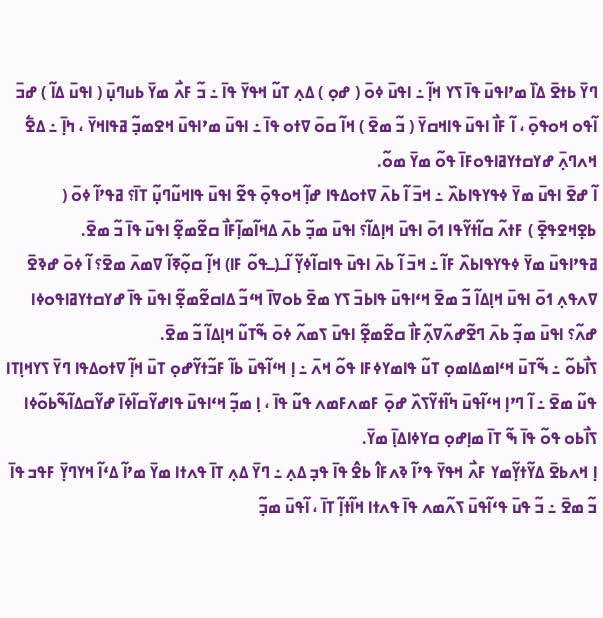ߣߌ߫ ߕߙߐ߫ ߡߊ߰ ߘߴߊߟߎ߫ ߟߊ߫ ߖߌ ߞߊ߲߬ ߸ ߊߟߎ߫ ߦߋ߫ ( ߝߋ߲ ) ߡߍ߲ ߠߎ߬ ߞߟߌ߫ ߟߊ߫ ߸ ߏ߬ ߓߍ߯ ߘߌ߫ ߕߎߣߎ߲߫ ( ߊߟߎ߫ ߡߊ߬ ) ߝߏ߫ ߊ߬ߟߋ ߞߋߟߋ߲߫ ، ߊ߬ ߓߊ߯ ߊߟߎ߫ ߟߊߞߛߌ߫ ( ߏ߬ ߘߐ߫ ) ߞߊ߬ ߛߋ߫ ߜߙߋ ߟߊ߫ ߸ ߊߟߎ߫ ߘߴߊߟߎ߫ ߞߐߘߏ߲߬ ߥߟߊߞߌ߫ ، ߤߊ߲߫ ߸ ߡߐ߱ ߞߍߣߍ߲߫ ߝߌߛߙߌߥߊߟߋߓߊ߫ ߟߋ߬ ߘߌ߫ ߘߋ߬.
ߊ߬ ߝߐ߫ ߊߟߎ߫ ߘߌ߫ ߦߟߌߟߊߕߍ߰ ߸ ߞߏ߫ ߊ߬ ߕߍ߫ ߜߙߋߡߟߊ ߝߊ߲߬ ߞߋߟߋ߲߫ ߟߐ߬ ߊߟߎ߫ ߟߊߞߎ߬ߣߎ߲߬ ߠߊ߫؟ ߥߟߴߊ߬ ߦߋ߫ ( ߕߐ߲ߞߐߟߐ߲߫ ) ߓߙߍ߬ ߛߊ߬ߙߌ߬ߟߊ ߗߋ߫ ߊߟߎ߫ ߞߊ߲ߡߊ߬؟ ߊߟߎ߫ ߘߏ߲߬ ߕߍ߫ ߡߞߊ߬ߘߊ߲߬ߓߊ߯ ߛߐ߬ߘߐ߲߬ ߊߟߎ߫ ߟߊ߫ ߏ߬ ߘߐ߫.
ߥߟߴߊߟߎ߫ ߘߌ߫ ߦߟߌߟߊߕߍ߰ ߓߊ߬ ߸ ߞߏ߫ ߊ߬ ߕߍ߫ ߊߟߎ߫ ߟߊߛߊ߬ߦߌ߲߬ ߊ߬ߺ(ߺߟߋ߬ ߓߊ) ߞߊ߲߬ ߛߋ߲߬ߧߊ߬ ߜߘߍ߫ ߘߐ߫؟ ߊ߬ ߦߋ߫ ߝߢߐ߫ ߜߍߟߍ߲ ߗߋ߫ ߊߟߎ߫ ߞߊ߲ߡߊ߬ ߏ߬ ߘߐ߫ ߞߵߊߟߎ߫ ߟߊߕߏ߫ ߖߌ ߘߐ߫ ߕߋߜߊ߫ ߞߵߏ߬ ߡߊߛߐ߬ߘߐ߲߬ ߊߟߎ߫ ߟߊ߫ ߝߌߛߙߌߥߊߟߋߦߊ ߝߍ߬؟ ߊߟߎ߫ ߘߏ߲߬ ߕߍ߫ ߣߐ߬ߝߍ߬ߜߍ߲߬ߓߊ߯ ߛߐ߬ߘߐ߲߬ ߊߟߎ߫ ߖߘߍ߬ ߦߋ߫ ߒ߬ߠߎ߬ ߞߊ߲ߡߊ߬ ߏ߬ ߘߐ߫.
ߖߊ߯ߕߋ߬ ߸ ߒ߬ߠߎ߫ ߞߵߊߘߡߊߘߋ߲ ߠߎ߬ ߟߊߘߌߦߓߊ ߟߋ߬ ߞߍ߫ ߸ ߊ߲ ߞߵߊ߬ߟߎ߫ ߕߊ߬ ߓߏ߬ߙߌ߬ߝߋ߲ ߠߎ߫ ߞߊ߲߬ ߜߙߋߡߟߊ ߣߌ߫ ߖߌߞߊ߲ߠߊ ߟߎ߬ ߘߐ߫ ߸ ߊ߬ ߣߴߊ߲ ߞߵߊ߬ߟߎ߫ ߤߊ߬ߙߌ߬ߖߍ߰ ߝߋ߲߫ ߓߘߍߓߘߍ ߟߎ߬ ߟߊ߫ ، ߊ߲ ߘߏ߲߬ ߞߵߊߟߎ߫ ߟߊߝߌ߬ߛߊ߬ߦߊ߫ ߝߌ߬ߛߡߊ߬ߒ߬ߕߋ߬ߦߊ ߖߊ߯ߕߋ ߟߋ߬ ߟߊ߫ ߒ߬ ߠߊ߫ ߘߊ߲ߝߋ߲ ߛߌߦߊߡߊ߲߫ ߘߌ߫.
ߊ߲ ߞߍߕߐ߫ ߡߌ߬ߙߌ߲߬ߘߌ ߓߍ߯ ߞߟߌ߫ ߟߴߊ߬ ߢߍߓߊ߮ ߕߐ߮ ߟߊ߫ ߟߏ߲ ߡߍ߲ ߸ ߣߌ߫ ߡߍ߲ ߠߊ߫ ߟߍߙߊ ߘߌ߫ ߘߴߊ߬ ߡߵߊ߬ ߞߌߣߌ߲߫ ߓߟߏ ߟߊ߫ ߏ߬ ߘߐ߫ ߸ ߏ߬ ߟߎ߫ ߟߵߊ߬ߟߎ߫ ߖߍ߬ߘߍ ߟߊ߫ ߟߍߙߊ ߞߊ߬ߙߊ߲߬ ߠߊ߫ ، ߊ߬ߟߎ߫ ߘߏ߲߬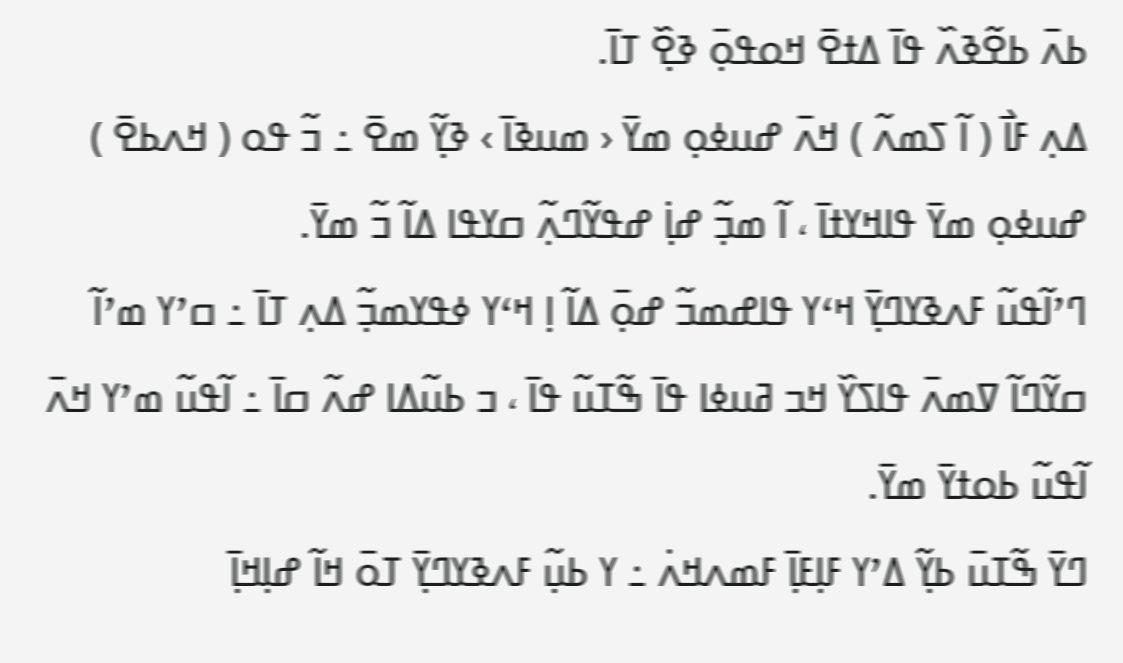ߕߍ߫ ߕߐ߬ߢߍ߰ ߟߊ߫ ߡߙߐ߫ ߞߋߟߋ߲߫ ߢߐ߲߰ ߠߊ߫.
ߡߍ߲ ߓߊ߯ ( ߊ߬ ߖߘߍ߬ ) ߞߍ߫ ߝߎߦߋ߲ ߘߌ߫ ‹ ߘߎߢߊ߫ › ߢߌ߲߬ ߘߐ߫ ߸ ߏ߬ ߟߋ ( ߞߍߕߐ߫ ) ߝߎߦߋ߲ ߘߌ߫ ߟߊߞߌߙߊ߫ ، ߊ߬ ߘߏ߲߬ ߝߊ߲߭ ߝߟߌ߬ߣߍ߲߬ ߛߌߟߊ ߡߊ߬ ߏ߬ ߘߌ߫.
ߣߴߊ߬ߟߎ߬ ߓߍߢߌߣߌ߲߫ ߞߵߌ ߟߊߝߘߏ߬ ߝߋ߲߫ ߡߊ߬ ߊ߲ ߞߵߌ ߦߟߌߘߏ߲߬ ߡߍ߲ ߠߊ߫ ߸ ߛߴߌ ߘߴߊ߬ ߛߌ߬ߣߊ߬ ߜߘߍ߫ ߟߊߖߌ߰ ߞߏ ߥߎߦߊ ߟߊ߫ ߒ߬ߠߎ߬ ߟߊ߫ ، ߏ ߕߎ߬ߡߊ ߝߍ߬ ߛߊ߫ ߸ ߊ߬ߟߎ߬ ߘߴߌ ߞߍ߫ ߊ߬ߟߎ߬ ߕߋߙߌ߫ ߘߌ߫.
ߣߌ߫ ߒ߬ߠߎ߫ ߕߌ߲߬ ߡߴߌ ߓߊ߲ߓߊ߲߫ ߓߘߍߞߍ߭ ߸ ߌ ߕߎ߲߬ ߓߍߢߌߣߌ߲߫ ߠߋ߫ ߞߊ߬ ߝߊ߲ߞߊ߲߫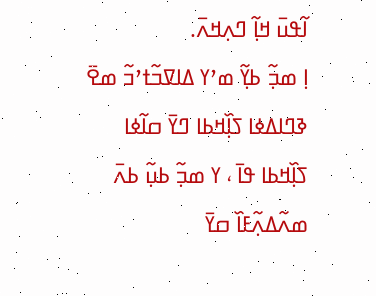ߊ߬ߟߎ߫ ߞߊ߲߬ ߣߍ߲ߞߍ߫.
ߊ߲ ߘߏ߲߬ ߕߌ߲߬ ߘߴߌ ߡߊߜߏ߬ߙߴߏ߬ ߘߐ߫ ߢߣߊߡߦߊ ߖߊ߲߰ߞߕߊ ߣߌ߫ ߛߊ߬ߦߊ ߖߊ߲߰ߞߕߊ ߟߊ߫ ، ߌ ߘߏ߲߬ ߕߎ߲߬ ߕߍ߫ ߘߍ߬ߡߍ߲߬ߓߊ߰ ߛߌ߫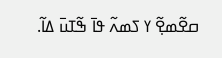ߛߐ߬ߘߐ߲߬ ߌ ߖߘߍ߬ ߟߊ߫ ߒ߬ߠߎ߫ ߡߊ߬.